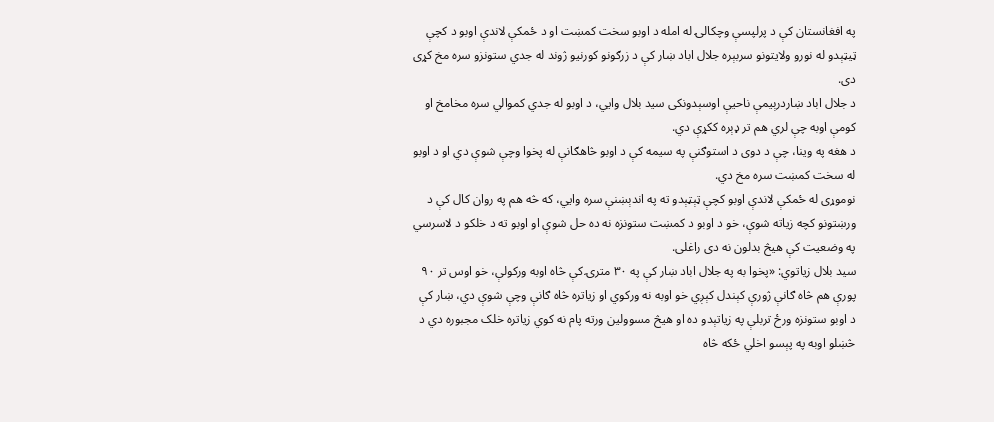په افغانستان کې د پرلپسې وچکالۍ له امله د اوبو سخت کمښت او د ځمکې لاندې اوبو د کچې ټیټېدو له نورو ولایتونو سربېره جلال اباد ښار کې د زرګونو کورنیو ژوند له جدي ستونزو سره مخ کړی دی.
د جلال اباد ښاردرېیمې ناحیې اوسېدونکی سید بلال وایي، د اوبو له جدي کموالي سره مخامخ او کومې اوبه چې لري هم تر ډېره ککړې دي.
د هغه په وینا، چې د دوی د استوګنې په سیمه کې د اوبو څاهګانې له پخوا وچې شوې دي او د اوبو له سخت کمښت سره مخ دي.
نوموړی له ځمکې لاندې اوبو کچې ټېټېدو ته په اندېښنې سره وایي، که څه هم په روان کال کې د ورښتونو کچه زیاته شوې، خو د اوبو د کمښت ستونزه نه ده حل شوې او اوبو ته د خلکو د لاسرسي په وضعیت کې هیڅ بدلون نه دی راغلی.
سید بلال زیاتوي: «پخوا به په جلال اباد ښار کې په ۳۰ مترۍ کې څاه اوبه ورکولې، خو اوس تر ۹۰ پورې هم څاه ګانې ژورې کېندل کېږي خو اوبه نه ورکوي او زیاتره څاه ګانې وچې شوې دي، ښار کې د اوبو ستونزه ورځ تربلې په زیاتېدو ده او هیڅ مسوولین ورته پام نه کوي زیاتره خلک مجبوره دي د څښلو اوبه په پېسو اخلي ځکه څاه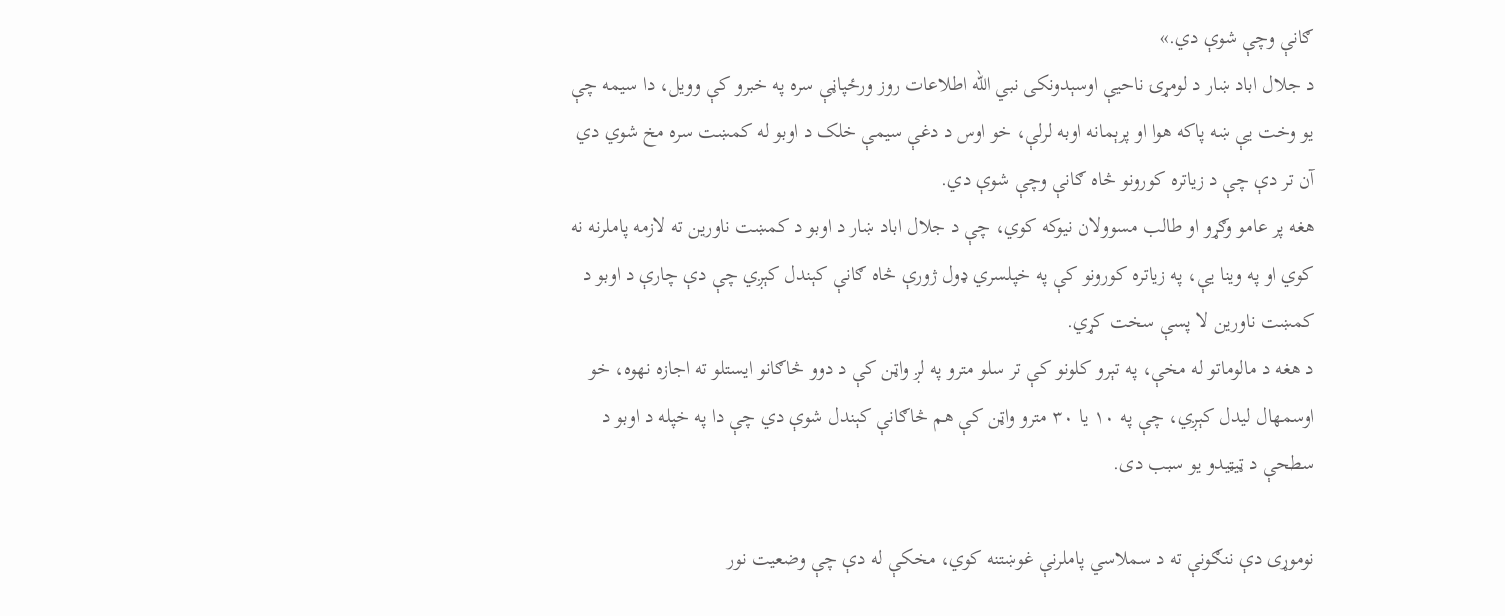ګانې وچې شوې دي.»
د جلال اباد ښار د لومړۍ ناحیې اوسېدونکی نبي الله اطلاعات روز ورځپاڼې سره په خبرو کې وویل، دا سیمه چې یو وخت یې ښه پاکه هوا او پرېمانه اوبه لرلې، خو اوس د دغې سیمې خلک د اوبو له کمښت سره مخ شوي دي آن تر دې چې د زیاتره کورونو څاه ګانې وچې شوې دي.
هغه پر عامو وګړو او طالب مسوولان نیوکه کوي، چې د جلال اباد ښار د اوبو د کمښت ناورین ته لازمه پاملرنه نه کوي او په وینا یې، په زیاتره کورونو کې په خپلسري ډول ژورې څاه ګانې کېندل کېږي چې دې چارې د اوبو د کمښت ناورین لا پسې سخت کړي.
د هغه د مالوماتو له مخې، په تېرو کلونو کې تر سلو مترو په لږ واټن کې د دوو څاګانو ایستلو ته اجازه نهوه، خو اوسمهال لیدل کېږي، چې په ۱۰ یا ۳۰ مترو واټن کې هم څاګانې کېندل شوې دي چې دا په خپله د اوبو د سطحې د ټیټیدو یو سبب دی.

نوموړی دې ننګونې ته د سملاسي پاملرنې غوښتنه کوي، مخکې له دې چې وضعیت نور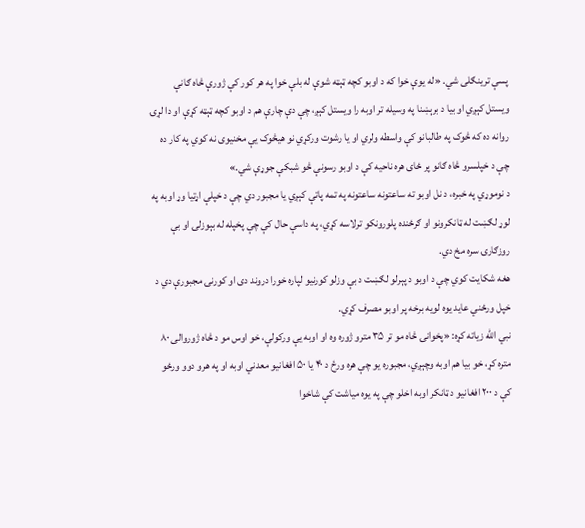پسې ترینګلی شي. «له یوې خوا که د اوبو کچه ټېټه شوې له بلې خوا په هر کور کې ژورې څاه ګانې ویستل کېږي او بیا د برېښنا په وسیله تر اوبه را ویستل کېږ، چې دې چارې هم د اوبو کچه ټېټه کړې او دا لړۍ روانه ده که څوک په طالبانو کې واسطه ولري او یا رشوت ورکړي نو هیڅوک یې مخنیوی نه کوي په کار ده چې د خپلسرو څاه ګانو پر ځای هره ناحیه کې د اوبو رسونې څو شبکې جوړې شي.»
د نوموړي په خبره، د نل اوبو ته ساعتونه ساعتونه په تمه پاتې کېږي یا مجبور دي چې د خپلې اړتیا وړ اوبه په لوړ لګښت له ټانکرونو او ګرځنده پلورونکو ترلاسه کړي، په داسې حال کې چې پخپله له بېوزلۍ او بې روزګارۍ سره مخ دي.
هغه شکایت کوي چې د اوبو د پېرلو لګښت د بې وزلو کورنیو لپاره خورا دروند دی او کورنۍ مجبورې دي د خپل ورځني عاید یوه لویه برخه پر اوبو مصرف کړي.
نبي الله زیاته کړه: «پخوانۍ څاه مو تر ۳۵ مترو ژوره وه او اوبه یې ورکولې، خو اوس مو د څاه ژوروالی ۸۰ متره کړ، خو بیا هم اوبه وچېږي، مجبوره یو چې هره ورځ د ۴۰ یا ۵۰ افغانیو معدني اوبه او په هرو دوو ورځو کې د ۲۰۰ افغانیو د ټانکر اوبه اخلو چې په یوه میاشت کې شاخوا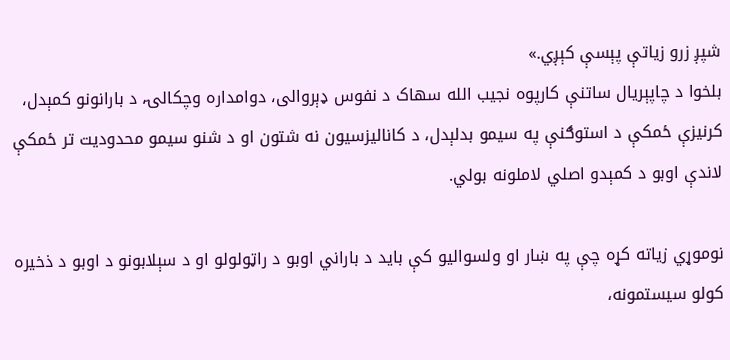شپږ زرو زیاتې پېسې کېږي.»
بلخوا د چاپېریال ساتنې کارپوه نجیب الله سهاک د نفوس ډېروالی، دوامداره وچکالۍ، د بارانونو کمېدل، کرنیزې ځمکې د استوګنې په سیمو بدلېدل، د کانالیزسیون نه شتون او د شنو سیمو محدودیت تر ځمکې لاندې اوبو د کمېدو اصلي لاملونه بولي.

نوموړي زیاته کړه چې په ښار او ولسوالیو کې باید د باراني اوبو د راټولولو او د سېلابونو د اوبو د ذخیره کولو سیستمونه،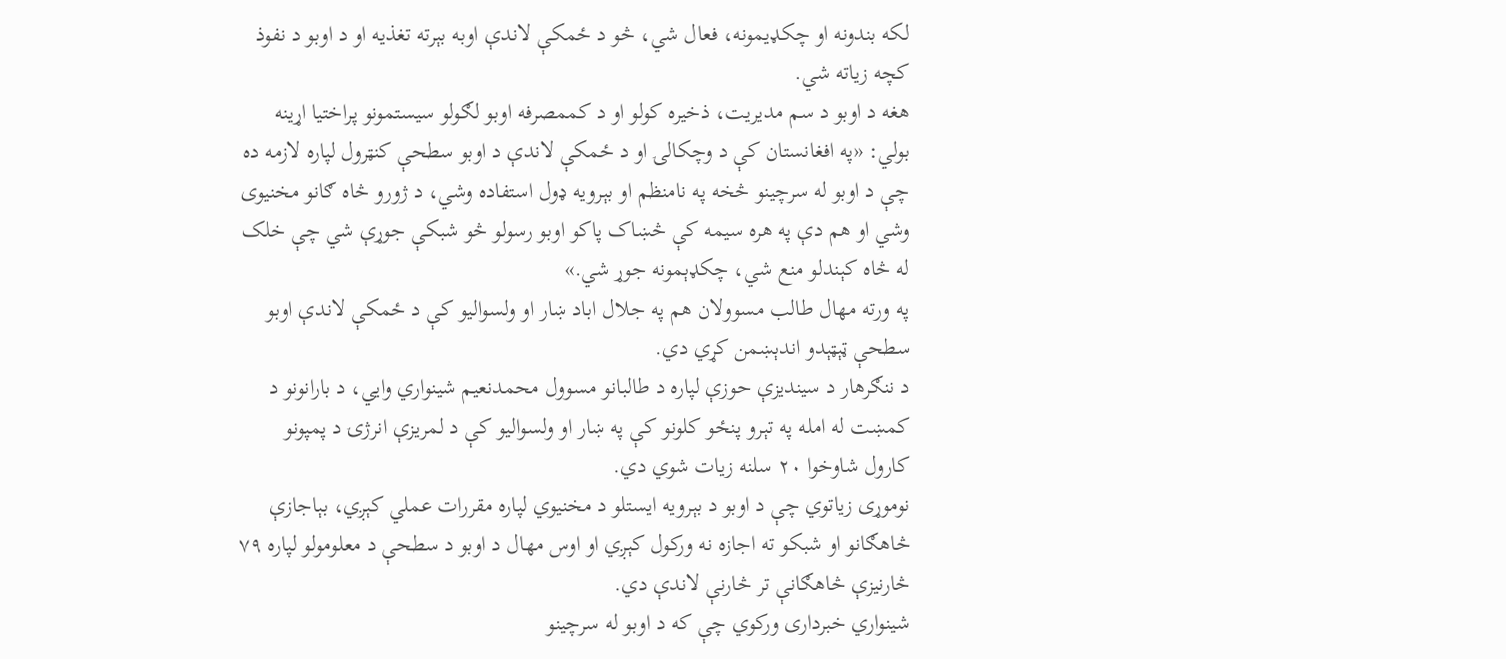لکه بندونه او چکډیمونه، فعال شي، څو د ځمکې لاندې اوبه بېرته تغذیه او د اوبو د نفوذ کچه زیاته شي.
هغه د اوبو د سم مدیریت، ذخیره کولو او د کممصرفه اوبو لګولو سیستمونو پراختیا اړینه بولي: «په افغانستان کې د وچکالۍ او د ځمکې لاندې د اوبو سطحې کنټرول لپاره لازمه ده چې د اوبو له سرچینو څخه په نامنظم او بېرویه ډول استفاده وشي، د ژورو څاه ګانو مخنیوی وشي او هم دې په هره سیمه کې څښاک پاکو اوبو رسولو څو شبکې جوړې شي چې خلک له څاه کېندلو منع شي، چکډېمونه جوړ شي.»
په ورته مهال طالب مسوولان هم په جلال اباد ښار او ولسوالیو کې د ځمکې لاندې اوبو سطحې ټېټېدو اندېښمن کړي دي.
د ننګرهار د سیندیزې حوزې لپاره د طالبانو مسوول محمدنعیم شینواري وایي، د بارانونو د کمښت له امله په تېرو پنځو کلونو کې په ښار او ولسوالیو کې د لمریزې انرژۍ د پمپونو کارول شاوخوا ۲۰ سلنه زیات شوي دي.
نوموړی زیاتوي چې د اوبو د بېرویه ایستلو د مخنیوي لپاره مقررات عملي کېږي، بېاجازې څاهګانو او شبکو ته اجازه نه ورکول کېږي او اوس مهال د اوبو د سطحې د معلومولو لپاره ۷۹ څارنیزې څاهګانې تر څارنې لاندې دي.
شینواري خبرداری ورکوي چې که د اوبو له سرچینو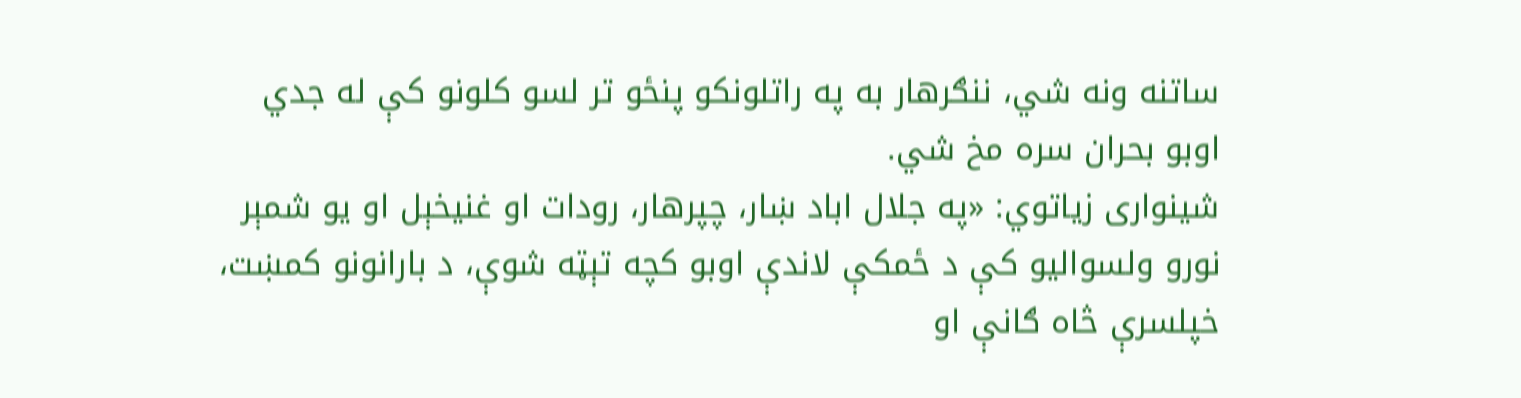ساتنه ونه شي، ننګرهار به په راتلونکو پنځو تر لسو کلونو کې له جدي اوبو بحران سره مخ شي.
شینواری زیاتوي: «په جلال اباد ښار، چپرهار، رودات او غنيخېل او یو شمېر نورو ولسوالیو کې د ځمکې لاندې اوبو کچه تېټه شوې، د بارانونو کمښت، خپلسرې څاه ګانې او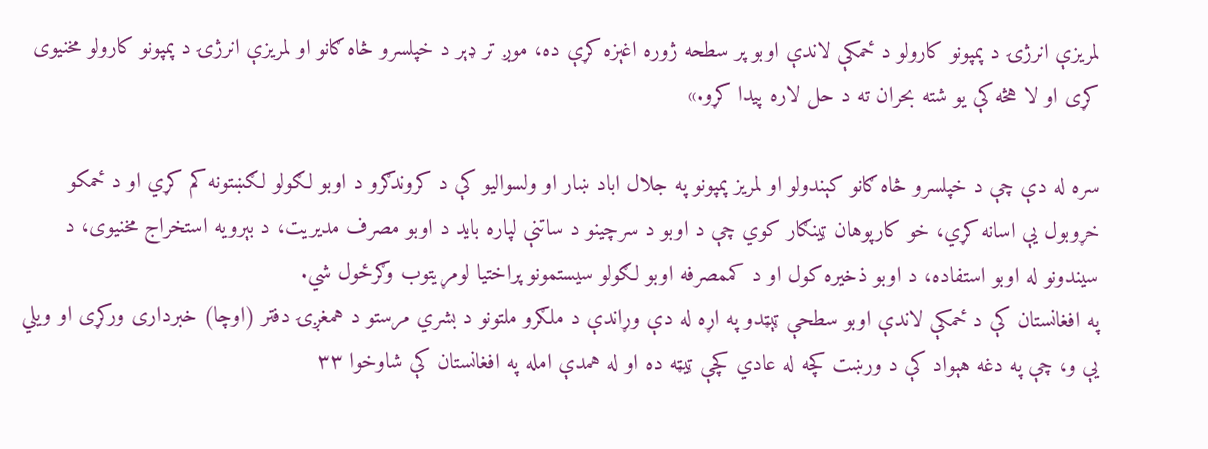لمریزې انرژۍ د پمپونو کارولو د ځمکې لاندې اوبو پر سطحه ژوره اغېزه کړې ده، موږ تر ډېر د خپلسرو څاه ګانو او لمریزې انرژۍ د پمپونو کارولو مخنیوی کړی او لا هڅه کې یو شته بحران ته د حل لاره پیدا کړو.»

سره له دې چې د خپلسرو څاه ګانو کېندولو او لمریز پمپونو په جلال اباد ښار او ولسوالیو کې د کروندګرو د اوبو لګولو لګښتونه کم کړي او د ځمکو خړوبول یې اسانه کړي، خو کارپوهان ټینګار کوي چې د اوبو د سرچینو د ساتنې لپاره باید د اوبو مصرف مدیریت، د بېرویه استخراج مخنیوی، د سیندونو له اوبو استفاده، د اوبو ذخیره کول او د کممصرفه اوبو لګولو سیستمونو پراختیا لومړیتوب وګرځول شي.
په افغانستان کې د ځمکې لاندې اوبو سطحې ټېټدو په اړه له دې وړاندې د ملګرو ملتونو د بشري مرستو د همغږۍ دفتر (اوچا) خبرداری ورکړی او ویلي یې و، چې په دغه هېواد کې د ورښت کچه له عادي کچې ټیټه ده او له همدې امله په افغانستان کې شاوخوا ۳۳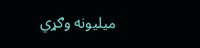میلیونه وګړي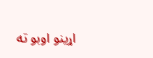اړینو اوبو ته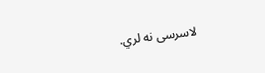لاسرسی نه لري.